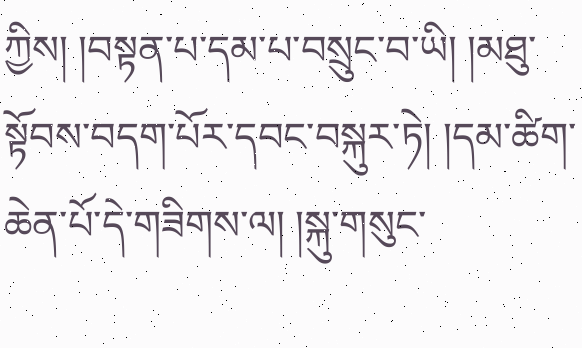ཀྱིས། །བསྟན་པ་དམ་པ་བསྲུང་བ་ཡི། །མཐུ་སྟོབས་བདག་པོར་དབང་བསྐུར་ཏེ། །དམ་ཚིག་ཆེན་པོ་དེ་གཟིགས་ལ། །སྐུ་གསུང་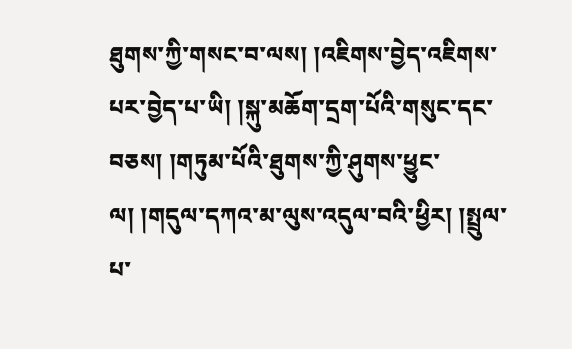ཐུགས་ཀྱི་གསང་བ་ལས། །འཇིགས་བྱེད་འཇིགས་པར་བྱེད་པ་ཡི། །སྐུ་མཆོག་དྲག་པོའི་གསུང་དང་བཅས། །གཏུམ་པོའི་ཐུགས་ཀྱི་ཤུགས་ཕྱུང་ལ། །གདུལ་དཀའ་མ་ལུས་འདུལ་བའི་ཕྱིར། །སྤྲུལ་པ་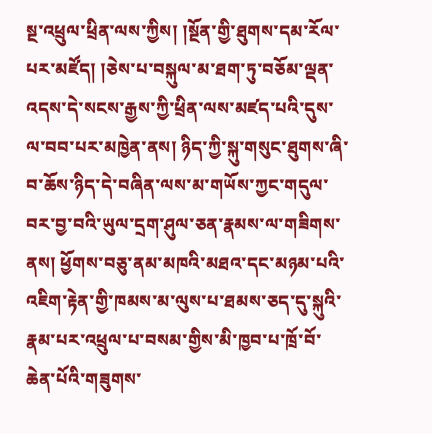སྔ་འཕྲུལ་ཕྲིན་ལས་ཀྱིས། །སྔོན་གྱི་ཐུགས་དམ་རོལ་པར་མཛོད། །ཅེས་པ་བསྐུལ་མ་ཐག་ཏུ་བཅོམ་ལྡན་འདས་དེ་སངས་རྒྱས་ཀྱི་ཕྲིན་ལས་མཛད་པའི་དུས་ལ་བབ་པར་མཁྱེན་ནས། ཉིད་ཀྱི་སྐུ་གསུང་ཐུགས་ཞི་བ་ཆོས་ཉིད་དེ་བཞིན་ལས་མ་གཡོས་ཀྱང་གདུལ་བར་བྱ་བའི་ཡུལ་དྲག་ཤུལ་ཅན་རྣམས་ལ་གཟིགས་ནས། ཕྱོགས་བཅུ་ནམ་མཁའི་མཐའ་དང་མཉམ་པའི་འཇིག་རྟེན་གྱི་ཁམས་མ་ལུས་པ་ཐམས་ཅད་དུ་སྐུའི་རྣམ་པར་འཕྲུལ་པ་བསམ་གྱིས་མི་ཁྱབ་པ་ཁྲོ་བོ་ཆེན་པོའི་གཟུགས་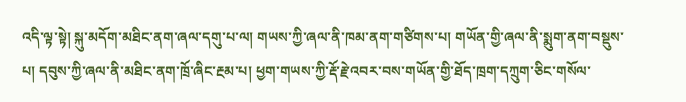འདི་ལྟ་སྟེ། སྐུ་མདོག་མཐིང་ནག་ཞལ་དགུ་པ་ལ། གཡས་ཀྱི་ཞལ་ནི་ཁམ་ནག་གཙིགས་པ། གཡོན་གྱི་ཞལ་ནི་སྨུག་ནག་བསྡུས་པ། དབུས་ཀྱི་ཞལ་ནི་མཐིང་ནག་ཁྲོ་ཞིང་རྔམ་པ། ཕྱག་གཡས་ཀྱི་རྡོ་རྗེ་འབར་བས་གཡོན་གྱི་ཐོད་ཁྲག་དཀྲུག་ཅིང་གསོལ་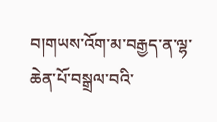བ།གཡས་འོག་མ་བརྒྱད་ན་ལྷ་ཆེན་པོ་བསྒྲལ་བའི་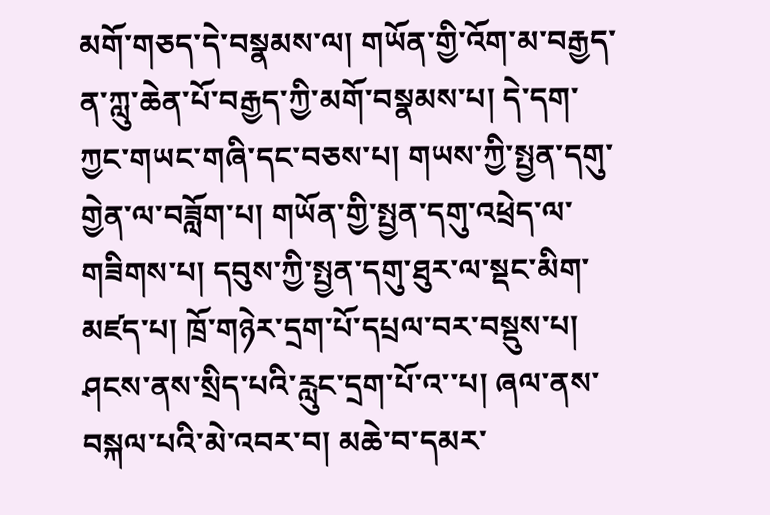མགོ་གཅད་དེ་བསྣམས་ལ། གཡོན་གྱི་འོག་མ་བརྒྱད་ན་ཀླུ་ཆེན་པོ་བརྒྱད་ཀྱི་མགོ་བསྣམས་པ། དེ་དག་ཀྱང་གཡང་གཞི་དང་བཅས་པ། གཡས་ཀྱི་སྤྱན་དགུ་གྱེན་ལ་བཟློག་པ། གཡོན་གྱི་སྤྱན་དགུ་འཕྲེད་ལ་གཟིགས་པ། དབུས་ཀྱི་སྤྱན་དགུ་ཐུར་ལ་སྡང་མིག་མཛད་པ། ཁྲོ་གཉེར་དྲག་པོ་དཔྲལ་བར་བསྡུས་པ། ཤངས་ནས་སྲིད་པའི་རླུང་དྲག་པོ་འ་་པ། ཞལ་ནས་བསྐལ་པའི་མེ་འབར་བ། མཆེ་བ་དམར་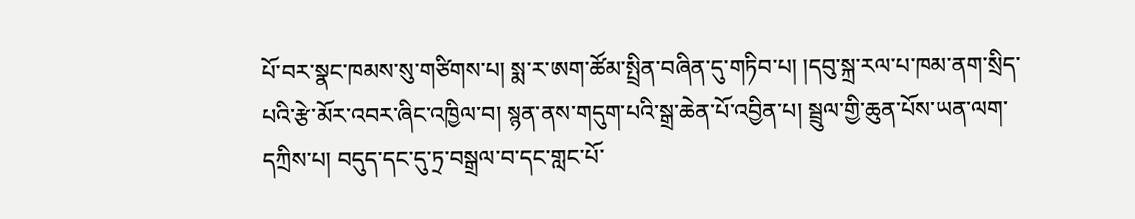པོ་བར་སྣང་ཁམས་སུ་གཙིགས་པ། སྨ་ར་ཨག་ཚོམ་སྤྲིན་བཞིན་དུ་གཏིབ་པ། །དབུ་སྐྲ་རལ་པ་ཁམ་ནག་སྲིད་པའི་རྩེ་མོར་འབར་ཞིང་འཁྱིལ་བ། སྙན་ནས་གདུག་པའི་སྒྲ་ཆེན་པོ་འབྱིན་པ། སྦྲུལ་གྱི་ཆུན་པོས་ཡན་ལག་དཀྲིས་པ། བདུད་དང་དུ་ཏྲ་བསྒྲལ་བ་དང་གླང་པོ་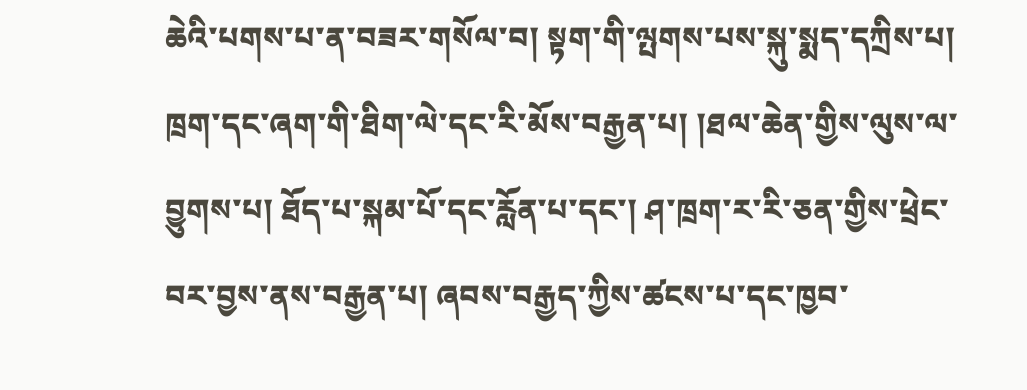ཆེའི་པགས་པ་ན་བཟར་གསོལ་བ། སྟག་གི་ལྤགས་པས་སྐུ་སྨད་དཀྲིས་པ། ཁྲག་དང་ཞག་གི་ཐིག་ལེ་དང་རི་མོས་བརྒྱན་པ། །ཐལ་ཆེན་གྱིས་ལུས་ལ་བྱུགས་པ། ཐོད་པ་སྐམ་པོ་དང་རློན་པ་དང་། ཤ་ཁྲག་ར་རི་ཅན་གྱིས་ཕྲེང་བར་བྱས་ནས་བརྒྱན་པ། ཞབས་བརྒྱད་ཀྱིས་ཚངས་པ་དང་ཁྱབ་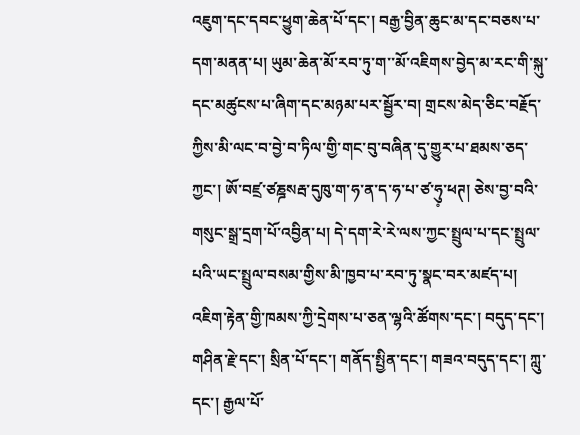འཇུག་དང་དབང་ཕྱུག་ཆེན་པོ་དང་། བརྒྱ་བྱིན་ཆུང་མ་དང་བཅས་པ་དག་མནན་པ། ཡུམ་ཆེན་མོ་རབ་ཏུ་ག་་མོ་འཇིགས་བྱེད་མ་རང་གི་སྐུ་དང་མཚུངས་པ་ཞིག་དང་མཉམ་པར་སྦྱོར་བ། གྲངས་མེད་ཅིང་བརྗོད་ཀྱིས་མི་ལང་བ་བྱེ་བ་ཏིལ་གྱི་གང་བུ་བཞིན་དུ་གྱུར་པ་ཐམས་ཅད་ཀྱང་། ཨོ་བཛྲ་ཙཎྜསརྦ་དུཁུ་ག་ཧ་ན་ད་ཧ་པ་ཙ་ཧུ༷་ཕཊ། ཅེས་བྱ་བའི་གསུང་སྒྲ་དྲག་པོ་འབྱིན་པ། དེ་དག་རེ་རེ་ལས་ཀྱང་སྤྲུལ་པ་དང་སྤྲུལ་པའི་ཡང་སྤྲུལ་བསམ་གྱིས་མི་ཁྱབ་པ་རབ་ཏུ་སྣང་བར་མཛད་པ། འཇིག་རྟེན་གྱི་ཁམས་ཀྱི་དྲེགས་པ་ཅན་ལྷའི་ཚོགས་དང་། བདུད་དང་། གཤིན་རྗེ་དང་། སྲིན་པོ་དང་། གནོད་སྤྱིན་དང་། གཟའ་བདུད་དང་། ཀླུ་དང་། རྒྱལ་པོ་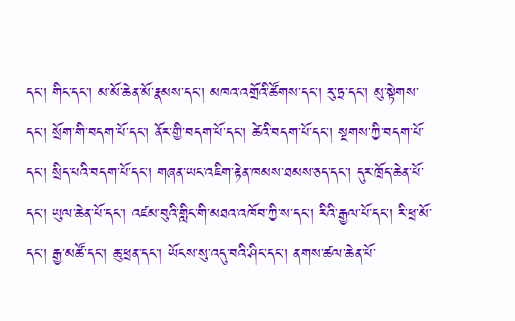དང་། གིང་དང་། མ་མོ་ཆེན་མོ་རྣམས་དང་། མཁའ་འགྲོའི་ཚོགས་དང་། རུ་ཏྲ་དང་། མུ་སྟེགས་དང་། སྲོག་གི་བདག་པོ་དང་། ནོར་གྱི་བདག་པོ་དང་། ཚེའི་བདག་པོ་དང་། སྔགས་ཀྱི་བདག་པོ་དང་། སྲིད་པའི་བདག་པོ་དང་། གཞན་ཡང་འཇིག་རྟེན་ཁམས་ཐམས་ཅད་དང་། དུར་ཁྲོད་ཆེན་པོ་དང་། ཡུལ་ཆེན་པོ་དང་། འཛམ་བུའི་གླིང་གི་མཐའ་འཁོབ་ཀྱི་ས་དང་། རིའི་རྒྱལ་པོ་དང་། རི་ཕྲ་མོ་དང་། རྒྱ་མཚོ་དང་། ཆུ་ཕྲན་དང་། ཡོངས་སུ་འདུ་བའི་ཤིང་དང་། ནགས་ཚལ་ཆེན་པོ་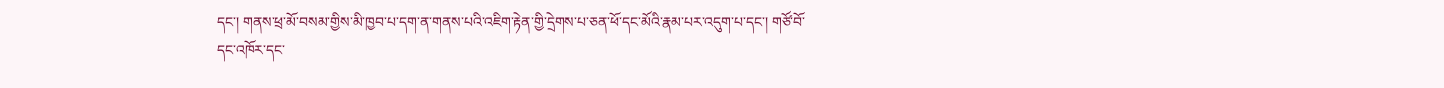དང་། གནས་ཕྲ་མོ་བསམ་གྱིས་མི་ཁྱབ་པ་དག་ན་གནས་པའི་འཇིག་རྟེན་གྱི་དྲེགས་པ་ཅན་ཕོ་དང་མོའི་རྣམ་པར་འདུག་པ་དང་། གཙོ་བོ་དང་འཁོར་དང་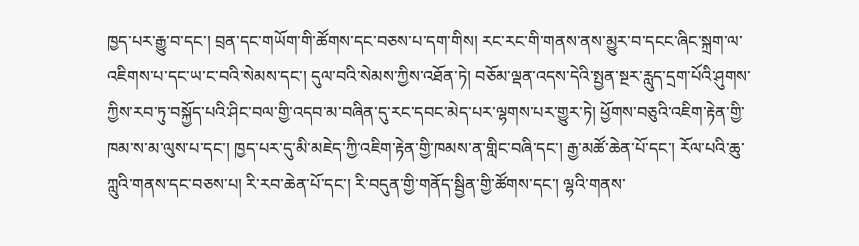ཁྱད་པར་རྒྱུ་བ་དང་། བྲན་དང་གཡོག་གི་ཚོགས་དང་བཅས་པ་དག་གིས། རང་རང་གི་གནས་ནས་མྱུར་བ་དངང་ཞིང་སྐྲག་ལ་འཇིགས་པ་དང་ཡ་ང་བའི་སེམས་དང་། དུལ་བའི་སེམས་ཀྱིས་འཐོན་ཏེ། བཅོམ་ལྡན་འདས་དེའི་སྤྱན་སྔར་རླུད་དྲག་པོའི་ཤུགས་ཀྱིས་རབ་ཏུ་བསྐྱོད་པའི་ཤིང་བལ་གྱི་འདབ་མ་བཞིན་དུ་རང་དབང་མེད་པར་ལྷགས་པར་གྱུར་ཏེ། ཕྱོགས་བཅུའི་འཇིག་རྟེན་གྱི་ཁམ་ས་མ་ལུས་པ་དང་། ཁྱད་པར་དུ་མི་མཇེད་ཀྱི་འཇིག་རྟེན་གྱི་ཁམས་ན་གླིང་བཞི་དང་། རྒྱ་མཚོ་ཆེན་པོ་དང་། རོལ་པའི་ཆུ་ཀླུའི་གནས་དང་བཅས་པ། རི་རབ་ཆེན་པོ་དང་། རི་བདུན་གྱི་གནོད་སྦྱིན་གྱི་ཚོགས་དང་། ལྷའི་གནས་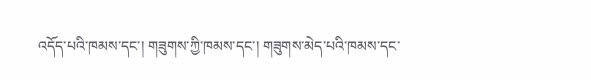འདོད་པའི་ཁམས་དང་། གཟུགས་ཀྱི་ཁམས་དང་། གཟུགས་མེད་པའི་ཁམས་དང་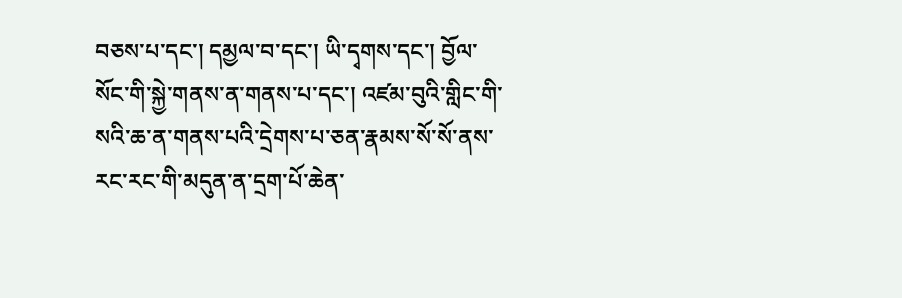བཅས་པ་དང་། དམྱལ་བ་དང་། ཡི་དྭགས་དང་། བྱོལ་སོང་གི་སྐྱེ་གནས་ན་གནས་པ་དང་། འཛམ་བུའི་གླིང་གི་སའི་ཆ་ན་གནས་པའི་དྲེགས་པ་ཅན་རྣམས་སོ་སོ་ནས་རང་རང་གི་མདུན་ན་དྲག་པོ་ཆེན་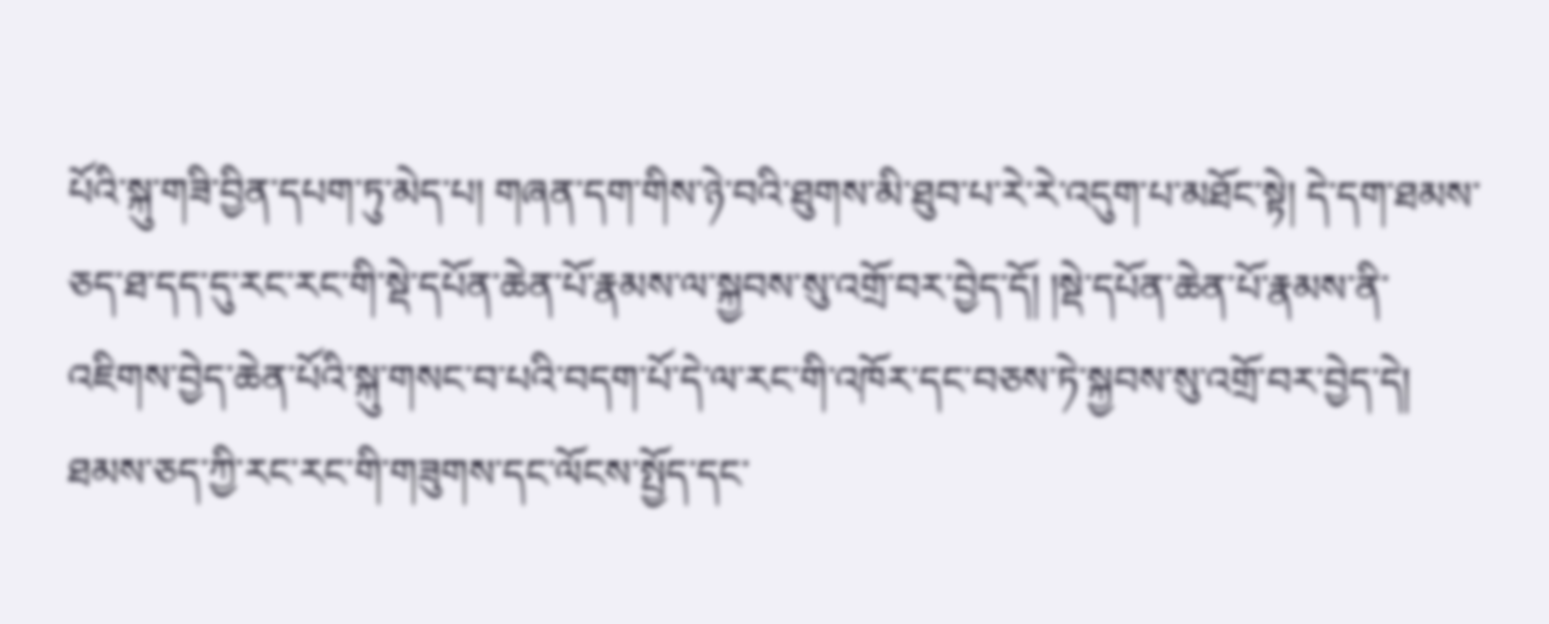པོའི་སྐུ་གཟི་བྱིན་དཔག་ཏུ་མེད་པ། གཞན་དག་གིས་ཉེ་བའི་ཐུགས་མི་ཐུབ་པ་རེ་རེ་འདུག་པ་མཐོང་སྟེ། དེ་དག་ཐམས་ཅད་ཐ་དད་དུ་རང་རང་གི་སྡེ་དཔོན་ཆེན་པོ་རྣམས་ལ་སྐྱབས་སུ་འགྲོ་བར་བྱེད་དོ། །སྡེ་དཔོན་ཆེན་པོ་རྣམས་ནི་འཇིགས་བྱེད་ཆེན་པོའི་སྐུ་གསང་བ་པའི་བདག་པོ་དེ་ལ་རང་གི་འཁོར་དང་བཅས་ཏེ་སྐྱབས་སུ་འགྲོ་བར་བྱེད་དེ། ཐམས་ཅད་ཀྱི་རང་རང་གི་གཟུགས་དང་ལོངས་སྤྱོད་དང་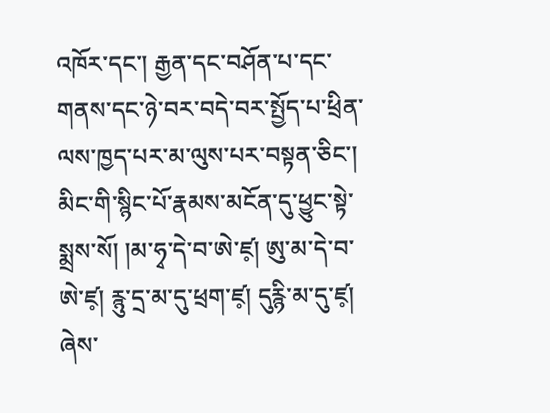འཁོར་དང་། རྒྱན་དང་བཤོན་པ་དང་གནས་དང་ཉེ་བར་བདེ་བར་སྤྱོད་པ་ཕྲིན་ལས་ཁྱད་པར་མ་ལུས་པར་བསྟན་ཅིང་། མིང་གི་སྙིང་པོ་རྣམས་མངོན་དུ་ཕྱུང་སྟེ་སྨྲས་སོ། །མ་ཧྭ་དེ་བ་ཨེ་ཛ༷། ཨུ་མ་དེ་བ་ཨེ་ཛ༷། རྙུ་དྲ་མ་དུ་ཕྲག་ཛ༷། དུརྙི་མ་དུ་ཛ༷། ཞེས་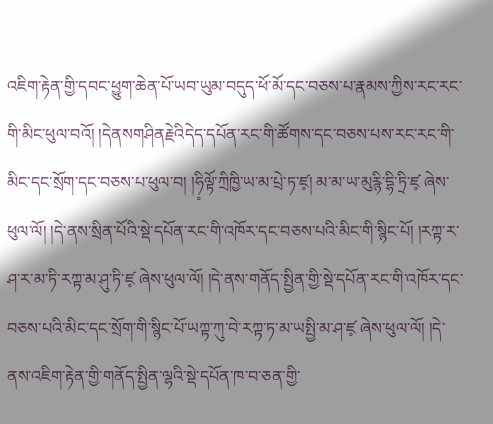འཇིག་རྟེན་གྱི་དབང་ཕྱུག་ཆེན་པོ་ཡབ་ཡུམ་བདུད་ཕོ་མོ་དང་བཅས་པ་རྣམས་ཀྱིས་རང་རང་གི་མིང་ཕུལ་བའོ། །དེནསགཤིནརྗེའིདེད་དཔོན་རང་གི་ཚོགས་དང་བཅས་པས་རང་རང་གི་མིང་དང་སྲོག་དང་བཅས་པ་ཕུལ་བ། །ཧི༷ལྟོ་ཀྲིཁྱི་ཡ་མ་པྲེ་ཏ་ཛ༷། མ་མ་ཡ་མུརྙི་དྷི་ཏྲི་ཛ༷ ཞེས་ཕུལ་ལོ། །དེ་ནས་སྲིན་པོའི་སྡེ་དཔོན་རང་གི་འཁོར་དང་བཅས་པའི་མིང་གི་སྙིང་པོ། །རཀྟ་ར་ཤ་ར་མ་ཏི་རཀྟ་མ་ཤུ་ཏི་ཛ༷ ཞེས་ཕུལ་ལོ། །དེ་ནས་གནོད་སྤྱིན་གྱི་སྡེ་དཔོན་རང་གི་འཁོར་དང་བཅས་པའི་མིང་དང་སྲོག་གི་སྙིང་པོ་ཡཀྟ་ཀུ་བེ་རཀྟ་ཏ་མ་ཡསྤྱི་མ་ཤ་ཛ༷ ཞེས་ཕུལ་ལོ། །དེ་ནས་འཇིག་རྟེན་གྱི་གནོད་སྤྱིན་ལྷའི་སྡེ་དཔོན་ཁ་བ་ཅན་གྱི་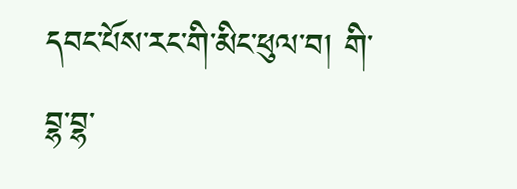དབང་པོས་རང་གི་མིང་ཕུལ་བ། གི་བྷ་བྷ་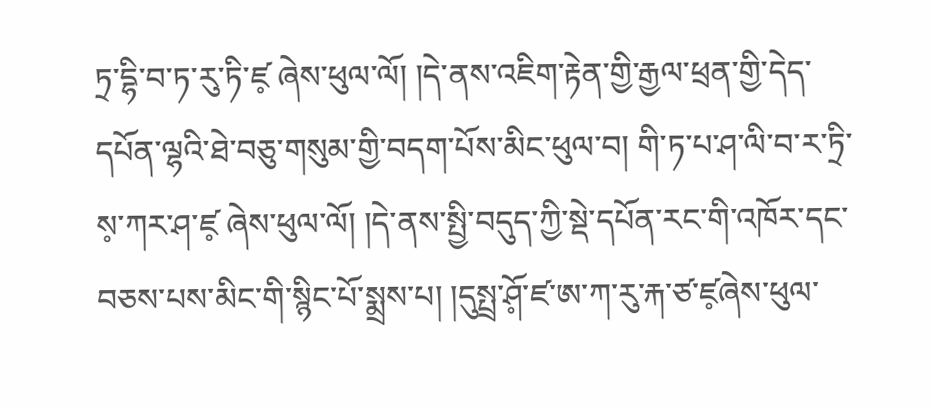ཏྲ་དྷི་བ་ཏ་རུ་ཏི་ཛ༷ ཞེས་ཕུལ་ལོ། །དེ་ནས་འཇིག་རྟེན་གྱི་རྒྱལ་ཕྲན་གྱི་དེད་དཔོན་ལྷའི་ཐེ་བཅུ་གསུམ་གྱི་བདག་པོས་མིང་ཕུལ་བ། གི་ཏ་པ་ཤ་ལི་བ་ར་ཏྲི་ས༷་ཀར་ཤ་ཛ༷ ཞེས་ཕུལ་ལོ། །དེ་ནས་སྤྱི་བདུད་ཀྱི་སྡེ་དཔོན་རང་གི་འཁོར་དང་བཅས་པས་མིང་གི་སྙིང་པོ་སྨྲས་པ། །དུསྤྲ་ཤོ༷་ཛ་ཨ་ཀ་རུ་རྐ་ཙ་ཛ༷ཞེས་ཕུལ་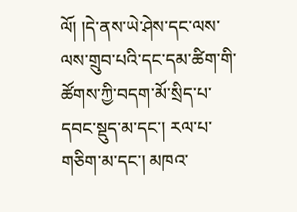ལོ། །དེ་ནས་ཡེ་ཤེས་དང་ལས་ལས་གྲུབ་པའི་དང་དམ་ཚིག་གི་ཚོགས་ཀྱི་བདག་མོ་སྲིད་པ་དབང་སྡུད་མ་དང་། རལ་པ་གཅིག་མ་དང་། མཁའ་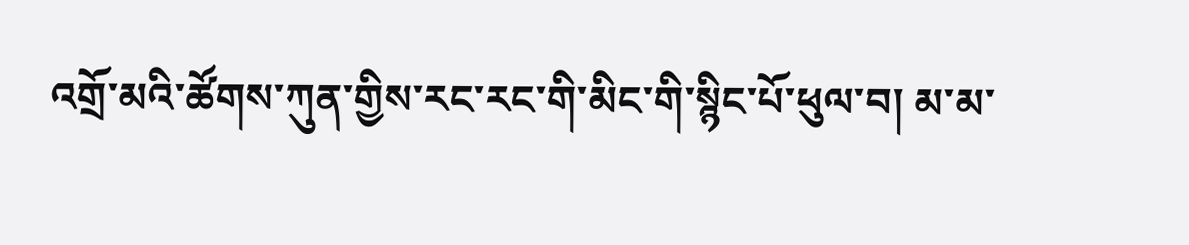འགྲོ་མའི་ཚོགས་ཀུན་གྱིས་རང་རང་གི་མིང་གི་སྙིང་པོ་ཕུལ་བ། མ་མ་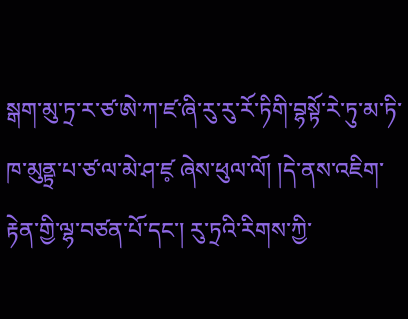སྒག་མུ་ཏྲ་ར་ཙ་ཨེ་ཀ་ཛ་ཞི་རུ་རུ་རོ་ཏིགི་བྷསྟོ་རེ་ཏུ་མ་ཏི་ཁ་མུནྟྲ་པ་ཙ་ལ་མེ་ཤ་ཛ༷ ཞེས་ཕུལ་ལོ། །དེ་ནས་འཇིག་རྟེན་གྱི་ལྷ་བཙན་པོ་དང་། རུ་ཏྲའི་རིགས་ཀྱི་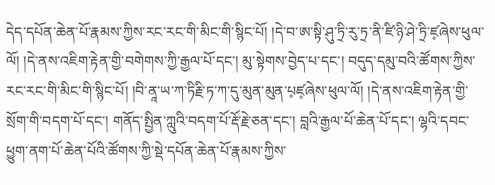དེད་དཔོན་ཆེན་པོ་རྣམས་ཀྱིས་རང་རང་གི་མིང་གི་སྙིང་པོ། །དེ་བ་ཨ་སྟི་ཤུ་ཏྲི་རུ་ཏྲ་ནི་ཛི་ཉི་ཤེ་ཏྲི་ཛ༷ཞེས་ཕུལ་ལོ། །དེ་ནས་འཇིག་རྟེན་གྱི་བགེགས་ཀྱི་རྒྱལ་པོ་དང་། མུ་སྟེགས་བྱེད་པ་དང་། བདུད་དམུ་བའི་ཚོགས་ཀྱིས་རང་རང་གི་མིང་གི་སྙིང་པོ། །བི་ནཱ་ཡ་ཀ་ཏིརྗི་ཏ་ཀ་དུ་མུན་མུན་པ༷ཛ༷ཞེས་ཕུལ་ལོ། །དེ་ནས་འཇིག་རྟེན་གྱི་སྲོག་གི་བདག་པོ་དང་། གནོད་སྤྱིན་ཀླུའི་བདག་པོ་རྡོ་རྗེ་ཅན་དང་། བླའི་རྒྱལ་པོ་ཆེན་པོ་དང་། ལྷའི་དབང་ཕྱུག་ནག་པོ་ཆེན་པོའི་ཚོགས་ཀྱི་སྡེ་དཔོན་ཆེན་པོ་རྣམས་ཀྱིས་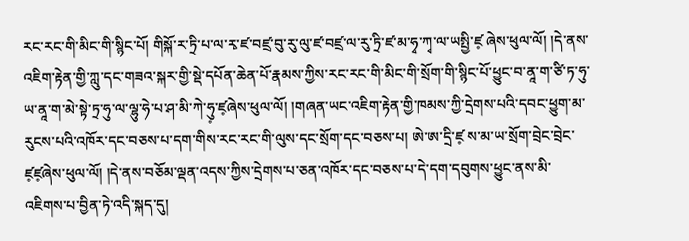རང་རང་གི་མིང་གི་སྙིང་པོ། གིསྐོ་ར་ཏྲི་པ་ལ་རྭ་ཛ་བཛྲ་བུ་རུ་ལུ་ཛ་བཛྲ་ལ་རུ་ཏྲི་ཛ་མ་ཧྭ་ཀྭ་ལ་ཡསྤྱི་ཛ༷ ཞེས་ཕུལ་ལོ། །དེ་ནས་འཇིག་རྟེན་གྱི་ཀླུ་དང་གཟའ་སྐར་གྱི་སྡེ་དཔོན་ཆེན་པོ་རྣམས་ཀྱིས་རང་རང་གི་མིང་གི་སྲོག་གི་སྙིང་པོ་ཕྱུང་བ་ནཱ་ག་ཙི་ཏ་ཧུ་ཡ་ནཱ་ག་མེ་སྟེ་ཏྲ་ཧུ་ལ་ལྷུ་ཧེ་པ་ཤ་མི་ཀེ་ཧུ༷་ཛ༷ཞེས་ཕུལ་ལོ། །གཞན་ཡང་འཇིག་རྟེན་གྱི་ཁམས་ཀྱི་དྲེགས་པའི་དབང་ཕྱུག་མ་རུངས་པའི་འཁོར་དང་བཅས་པ་དག་གིས་རང་རང་གི་ལུས་དང་སྲོག་དང་བཅས་པ། ཨེ་ཨ་དྲི་ཛ༷ ས་མ་ཡ་སྲོག་བྲེང་བྲེང་ཛ༷ཛ༷ཞེས་ཕུལ་ལོ། །དེ་ནས་བཅོམ་ལྡན་འདས་ཀྱིས་དྲེགས་པ་ཅན་འཁོར་དང་བཅས་པ་དེ་དག་དབུགས་ཕྱུང་ནས་མི་འཇིགས་པ་བྱིན་ཏེ་འདི་སྐད་དུ།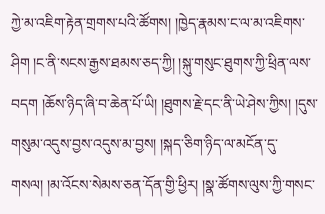ཀྱེ་མ་འཇིག་རྟེན་གྲགས་པའི་ཚོགས། །ཁྱེད་རྣམས་ང་ལ་མ་འཇིགས་ཤིག །ང་ནི་སངས་རྒྱས་ཐམས་ཅད་ཀྱི། །སྐུ་གསུང་ཐུགས་ཀྱི་ཕྲིན་ལས་བདག །ཆོས་ཉིད་ཞི་བ་ཆེན་པོ་ཡི། །ཐུགས་རྗེ་དང་ནི་ཡེ་ཤེས་ཀྱིས། །དུས་གསུམ་འདུས་བྱས་འདུས་མ་བྱས། །སྐད་ཅིག་ཉིད་ལ་མངོན་དུ་གསལ། །མ་འོངས་སེམས་ཅན་དོན་གྱི་ཕྱིར། །སྣ་ཚོགས་ལུས་ཀྱི་གསང་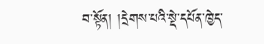བ་སྟོན། །དྲེགས་པའི་སྡེ་དཔོན་ཁྱེད་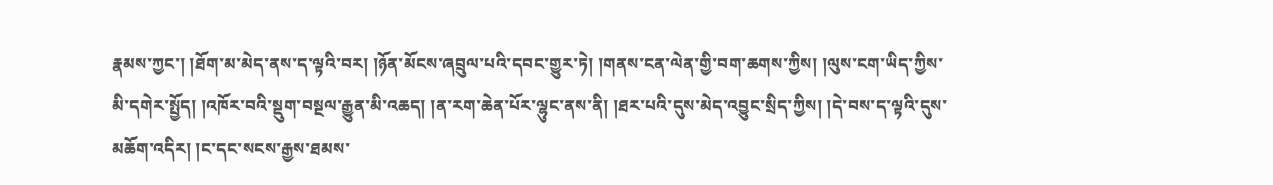རྣམས་ཀྱང་། །ཐོག་མ་མེད་ནས་ད་ལྟའི་བར། །ཉོན་མོངས་ཞབྲུལ་པའི་དབང་གྱུར་ཏེ། །གནས་ངན་ལེན་གྱི་བག་ཆགས་ཀྱིས། །ལུས་ངག་ཡིད་ཀྱིས་མི་དགེར་སྤྱོད། །འཁོར་བའི་སྡུག་བསྔལ་རྒྱུན་མི་འཆད། །ན་རག་ཆེན་པོར་ལྷུང་ནས་ནི། །ཐར་པའི་དུས་མེད་འབྱུང་སྲིད་ཀྱིས། །དེ་བས་ད་ལྟའི་དུས་མཆོག་འདིར། །ང་དང་སངས་རྒྱས་ཐམས་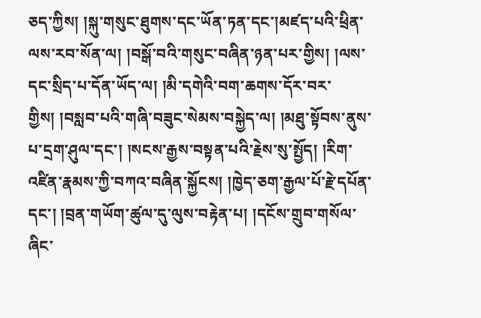ཅད་ཀྱིས། །སྐུ་གསུང་ཐུགས་དང་ཡོན་ཏན་དང་།མཛད་པའི་ཕྲིན་ལས་རབ་སོན་ལ། །བསྒོ་བའི་གསུང་བཞིན་ཉན་པར་གྱིས། །ལས་དང་སྲིད་པ་དོན་ཡོད་ལ། །མི་དགེའི་བག་ཆགས་དོར་བར་གྱིས། །བསླབ་པའི་གཞི་བཟུང་སེམས་བསྐྱེད་ལ། །མཐུ་སྟོབས་ནུས་པ་དྲག་ཤུལ་དང་། །སངས་རྒྱས་བསྟན་པའི་རྗེས་སུ་སྤྱོད། །རིག་འཛིན་རྣམས་ཀྱི་བཀའ་བཞིན་སྐྱོངས། །ཁྱེད་ཅག་རྒྱལ་པོ་རྗེ་དཔོན་དང་། །བྲན་གཡོག་ཚུལ་དུ་ལུས་བརྟེན་པ། །དངོས་གྲུབ་གསོལ་ཞིང་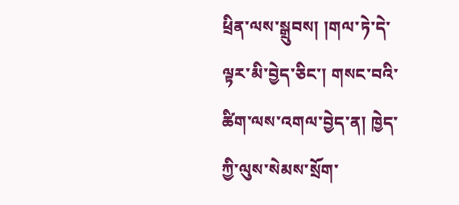ཕྲིན་ལས་སྒྲུབས། །གལ་ཏེ་དེ་ལྟར་མི་བྱེད་ཅིང་། གསང་བའི་ཚིག་ལས་འགལ་བྱེད་ན། ཁྱེད་ཀྱི་ལུས་སེམས་སྲོག་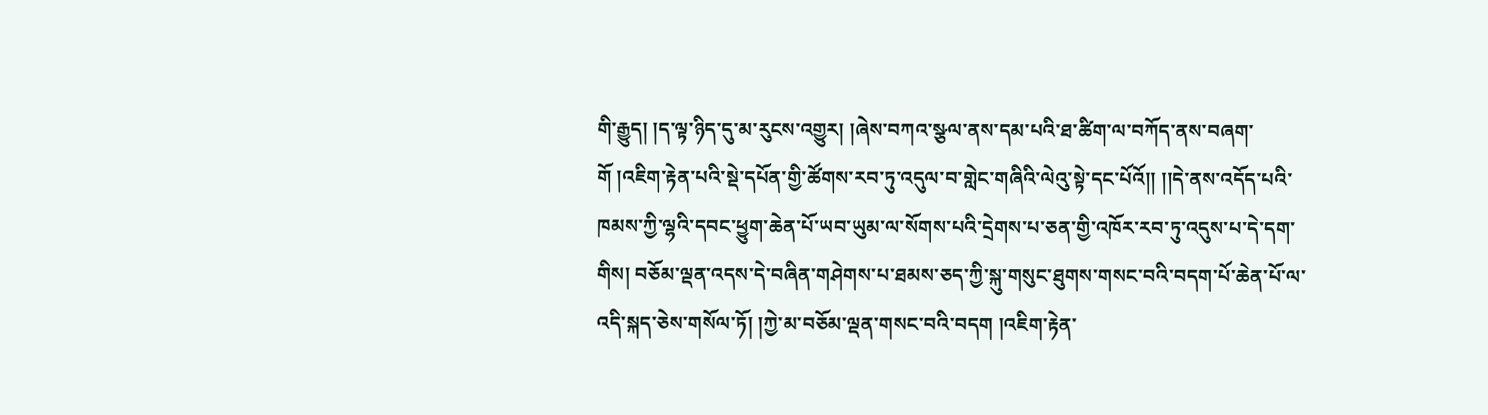གི་རྒྱུད། །ད་ལྟ་ཉིད་དུ་མ་རུངས་འགྱུར། །ཞེས་བཀའ་སྩལ་ནས་དམ་པའི་ཐ་ཚིག་ལ་བཀོད་ནས་བཞག་གོ །འཇིག་རྟེན་པའི་སྡེ་དཔོན་གྱི་ཚོགས་རབ་ཏུ་འདུལ་བ་གླེང་གཞིའི་ལེའུ་སྟེ་དང་པོའོ།། །།དེ་ནས་འདོད་པའི་ཁམས་ཀྱི་ལྷའི་དབང་ཕྱུག་ཆེན་པོ་ཡབ་ཡུམ་ལ་སོགས་པའི་དྲེགས་པ་ཅན་གྱི་འཁོར་རབ་ཏུ་འདུས་པ་དེ་དག་གིས། བཅོམ་ལྡན་འདས་དེ་བཞིན་གཤེགས་པ་ཐམས་ཅད་ཀྱི་སྐུ་གསུང་ཐུགས་གསང་བའི་བདག་པོ་ཆེན་པོ་ལ་འདི་སྐད་ཅེས་གསོལ་ཏོ། །ཀྱེ་མ་བཅོམ་ལྡན་གསང་བའི་བདག །འཇིག་རྟེན་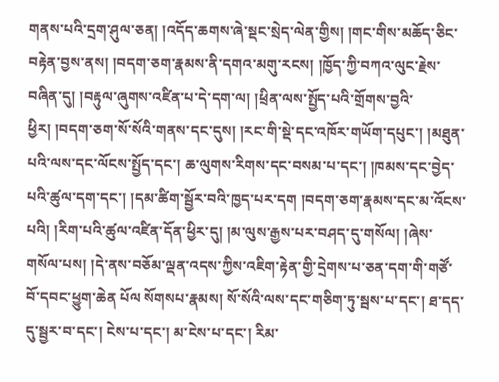གནས་པའི་དྲག་ཤུལ་ཅན། །འདོད་ཆགས་ཞེ་སྡང་སྲེད་ལེན་གྱིས། །གང་གིས་མཆོད་ཅིང་བརྟེན་བྱས་ནས། །བདག་ཅག་རྣམས་ནི་དགའ་མགུ་རངས། །ཁྱོད་ཀྱི་བཀའ་ལུང་རྗེས་བཞིན་དུ། །བརྟུལ་ཞུགས་འཛིན་པ་དེ་དག་ལ། །ཕྲིན་ལས་སྤྱོད་པའི་གྲོགས་བྱའི་ཕྱིར། །བདག་ཅག་སོ་སོའི་གནས་དང་དུས། །རང་གི་སྡེ་དང་འཁོར་གཡོག་དཔུང་། །མཐུན་པའི་ལས་དང་ལོངས་སྤྱོད་དང་། ཆ་ལུགས་རིགས་དང་བསམ་པ་དང་། །ཁམས་དང་བྱེད་པའི་ཚུལ་དག་དང་། །དམ་ཚིག་སྦྱོར་བའི་ཁྱད་པར་དག །བདག་ཅག་རྣམས་དང་མ་འོངས་པའི། །རིག་པའི་ཚུལ་འཛིན་དོན་ཕྱིར་དུ། །མ་ལུས་རྒྱས་པར་བཤད་དུ་གསོལ། །ཞེས་གསོལ་པས། །དེ་ནས་བཅོམ་ལྡན་འདས་ཀྱིས་འཇིག་རྟེན་གྱི་དྲེགས་པ་ཅན་དག་གི་གཙོ་བོ་དབང་ཕྱུག་ཆེན པོལ སོགསཔ་རྣམས། སོ་སོའི་ལས་དང་གཅིག་ཏུ་སྦས་པ་དང་། ཐ་དད་དུ་སྦྱར་བ་དང་། ངེས་པ་དང་། མ་ངེས་པ་དང་། རིམ་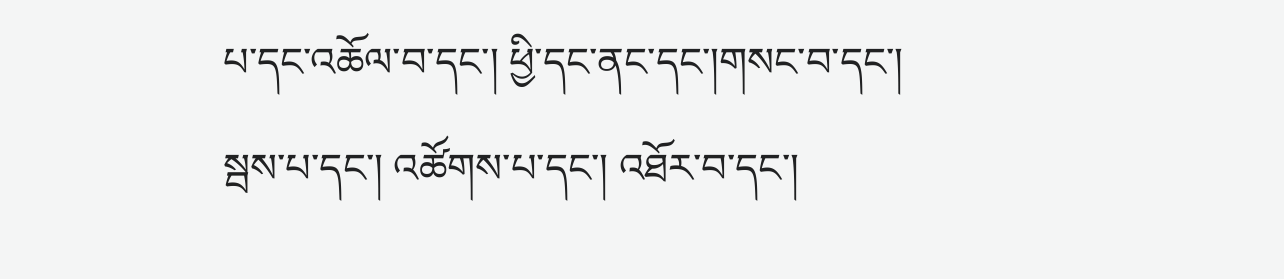པ་དང་འཆོལ་བ་དང་། ཕྱི་དང་ནང་དང་།གསང་བ་དང་། སྦས་པ་དང་། འཚོགས་པ་དང་། འཐོར་བ་དང་།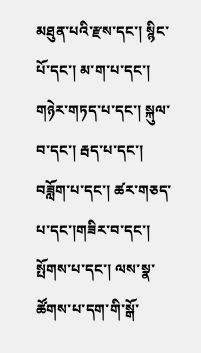མཐུན་པའི་རྫས་དང་། སྙིང་པོ་དང་། མ་ག་པ་དང་། གཉེར་གཏད་པ་དང་། སྐུལ་བ་དང་། རྦད་པ་དང་། བཟློག་པ་དང་། ཚར་གཅད་པ་དང་།གཟིར་བ་དང་། སྤོགས་པ་དང་། ལས་སྣ་ཚོགས་པ་དག་གི་སྒོ་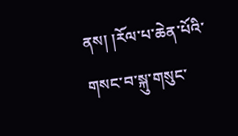ནས། །རོལ་པ་ཆེན་པོའི་གསང་བ་སྐུ་གསུང་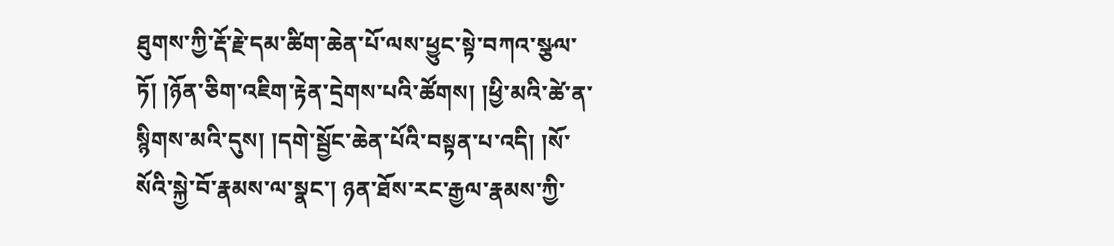ཐུགས་ཀྱི་རྡོ་རྗེ་དམ་ཚིག་ཆེན་པོ་ལས་ཕྱུང་སྟེ་བཀའ་སྩལ་ཏོ། །ཉོན་ཅིག་འཇིག་རྟེན་དྲེགས་པའི་ཚོགས། །ཕྱི་མའི་ཚེ་ན་སྙིགས་མའི་དུས། །དགེ་སྦྱོང་ཆེན་པོའི་བསྟན་པ་འདི། །སོ་སོའི་སྐྱེ་བོ་རྣམས་ལ་སྣང་། ཉན་ཐོས་རང་རྒྱལ་རྣམས་ཀྱི་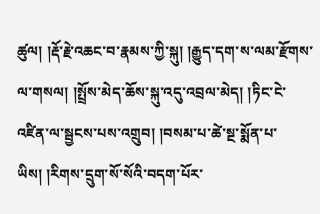ཚུལ། །རྡོ་རྗེ་འཆང་བ་རྣམས་ཀྱི་སྐུ། །རྒྱུད་དག་ས་ལམ་རྫོགས་ལ་གསལ། །སྤྲོས་མེད་ཆོས་སྐུ་འདུ་འབྲལ་མེད། །ཏིང་ངེ་འཛིན་ལ་སྦྱངས་པས་འགྲུབ། །བསམ་པ་ཚེ་སྔ་སྨོན་པ་ཡིས། །རིགས་དྲུག་སོ་སོའི་བདག་པོར་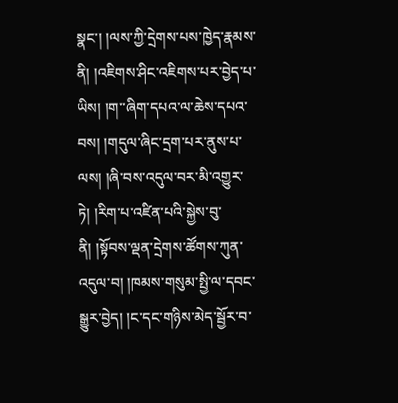སྣང་། །ལས་ཀྱི་དྲེགས་པས་ཁྱེད་རྣམས་ནི། །འཇིགས་ཤིང་འཇིགས་པར་བྱེད་པ་ཡིས། །ག་་ཞིག་དཔའ་ལ་ཆེས་དཔའ་བས། །གདུལ་ཞིང་དྲག་པར་ནུས་པ་ལས། །ཞི་བས་འདུལ་བར་མི་འགྱུར་ཏེ། །རིག་པ་འཛིན་པའི་སྐྱེས་བུ་ནི། །སྟོབས་ལྡན་དྲེགས་ཚོགས་ཀུན་འདུལ་བ། །ཁམས་གསུམ་སྤྱི་ལ་དབང་སྒྱུར་བྱེད། །ང་དང་གཉིས་མེད་སྦྱོར་བ་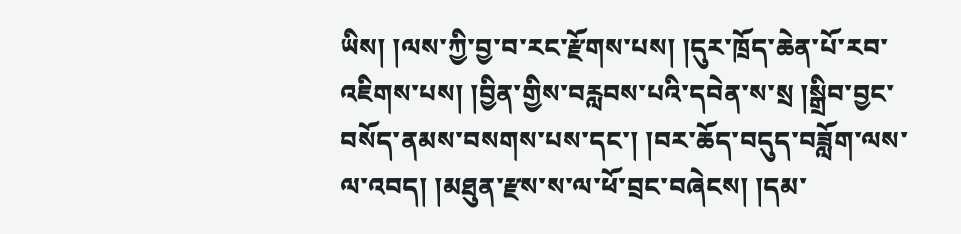ཡིས། །ལས་ཀྱི་བྱ་བ་རང་རྫོགས་པས། །དུར་ཁྲོད་ཆེན་པོ་རབ་འཇིགས་པས། །བྱིན་གྱིས་བརླབས་པའི་དབེན་ས་སྲ །སྒྲིབ་བྱང་བསོད་ནམས་བསགས་པས་དང་། །བར་ཆོད་བདུད་བཟློག་ལས་ལ་འབད། །མཐུན་རྫས་ས་ལ་ཕོ་བྲང་བཞེངས། །དམ་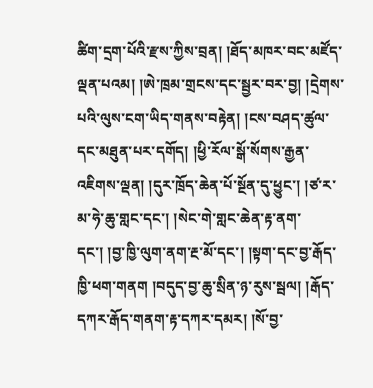ཚིག་དྲག་པོའི་རྫས་ཀྱིས་བྲན། །ཐོད་མཁར་བང་མཛོད་ལྡན་པའམ། །ཨེ་ཁྲམ་གྲངས་དང་སྦྱར་བར་བྱ། །དྲེགས་པའི་ལུས་ངག་ཡིད་གནས་བརྟེན། །ངས་བཤད་ཚུལ་དང་མཐུན་པར་དགོད། །ཕྱི་རོལ་སྒོ་སོགས་རྒྱན་འཇིགས་ལྡན། །དུར་ཁྲོད་ཆེན་པོ་སྔོན་དུ་ཕྱུང་། །ཙ་ར་མ་ཧེ་ཆུ་གླང་དང་། །སེང་གེ་གླང་ཆེན་རྟ་ནག་དང་། །བྱ་ཁྱི་ལུག་ནག་རྔ་མོ་དང་། །སྟག་དང་བྱ་རྒོད་ཁྱི་ཕག་གནག །བདུད་བྱ་ཆུ་སྲིན་ཉ་རུས་སྦལ། །རྒོད་དཀར་རྒོད་གནག་རྟ་དཀར་དམར། །སོ་བྱ་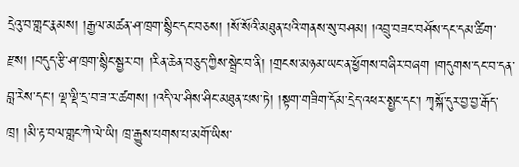དྲེའུ་བ་གླང་རྣམས། །རྒྱལ་མཚན་ཤ་ཁྲག་སྙིང་དང་བཅས། །སོ་སོའི་མཐུན་པའི་གནས་སུ་བཤམ། །འབྲུ་བཟང་བཤོས་དང་དམ་ཚིག་རྫས། །བདུད་རྩི་ཤ་ཁྲག་སྙིང་སྦྱར་བ། །རིན་ཆེན་བཅུད་ཀྱིས་སྦྲེང་བ་ནི། །གྲངས་མཉམ་ཡང་ན་ཕྱོགས་བཞིར་བཞག །གདུགས་དང་བ་དན་བླ་རེས་དང་། ལྡ་ལྡི་དྲ་བ་ཟ་ར་ཚགས། །འདི་ལ་ཤིས་ཤིང་མཐུན་པས་ཏེ། །སྟག་གཟིག་དོམ་དྲེད་འཕར་སྤྱང་དང་། ཀྭསྐོ་དུར་བྱ་བྱ་རྒོད་ཁྲ། །མི་རྟ་བལ་གླང་ཀེ་ལེ་ཡི། ཁྲ་རྒྱུས་པགས་པ་མགོ་ཡིས་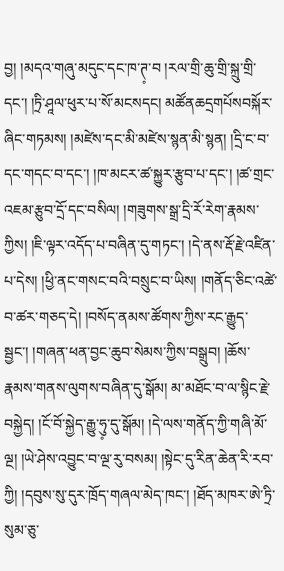བྱ། །མདའ་གཞུ་མདུང་དང་ཁ་ཊ༷་བ །རལ་གྲི་ཆུ་གྲི་སྐྲུ་གྲི་དང་། །ཏྲི་ཤཱལ་ཕུར་པ་སོ་མངསདང། མཚོནཆདྲགཔོསབསྐོར་ཞིང་གཏམས། །མཛེས་དང་མི་མཛེས་སྙན་མི་སྙན། །དྲི་ང་བ་དང་གདང་བ་དང་། །ཁ་མངར་ཚ་སྐྱུར་རྩུབ་པ་དང་། །ཚ་གྲང་འཇམ་རྩུབ་དྲོ་དང་བསིལ། །གཟུགས་སྒྲ་དྲི་རོ་རེག་རྣམས་ཀྱིས། །ཇི་ལྟར་འདོད་པ་བཞིན་དུ་གཏང་། །དེ་ནས་རྡོ་རྗེ་འཛིན་པ་དེས། །ཕྱི་ནང་གསང་བའི་བསྲུང་བ་ཡིས། །གནོད་ཅིང་འཚེ་བ་ཚར་གཅད་དེ། །བསོད་ནམས་ཚོགས་ཀྱིས་རང་རྒྱུད་སྦྱང་། །གཞན་ཕན་བྱང་ཆུབ་སེམས་ཀྱིས་བསྒྲུབ། །ཆོས་རྣམས་གནས་ལུགས་བཞིན་དུ་སྒོམ། མ་མཐོང་བ་ལ་སྙིང་རྗེ་བསྐྱེད། །ངོ་བོ་སྐྱེད་རྒྱུ་ཧུ༷་དུ་སྒོམ། །དེ་ལས་གནོད་ཀྱི་གཞི་མོ་ལྔ། །ཡེ་ཤེས་འབྱུང་བ་ལྔ་རུ་བསམ། །སྟེང་དུ་རིན་ཆེན་རི་རབ་ཀྱི། །དབུས་སུ་དུར་ཁྲོད་གཞལ་མེད་ཁང་། །ཐོད་མཁར་ཨེ་ཏྲི་སུམ་ཅུ་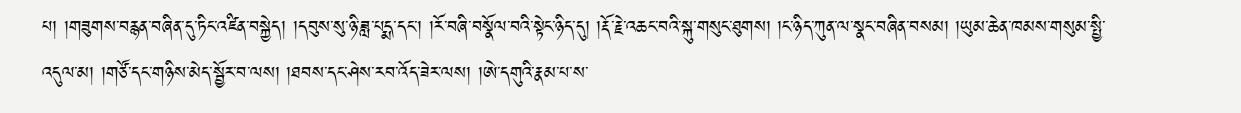པ། །གཟུགས་བརྙན་བཞིན་དུ་ཏིང་འཛིན་བསྐྱེད། །དབུས་སུ་ཉི་ཟླ་པདྨ་དང་། །རོ་བཞི་བསྣོལ་བའི་སྟེང་ཉིད་དུ། །རྡོ་རྗེ་འཆང་བའི་སྐུ་གསུང་ཐུགས། །ང་ཉིད་ཀུན་ལ་སྣང་བཞིན་བསམ། །ཡུམ་ཆེན་ཁམས་གསུམ་སྤྱི་འདུལ་མ། །གཙོ་དང་གཉིས་མེད་སྦྱོར་བ་ལས། །ཐབས་དང་ཤེས་རབ་འོད་ཟེར་ལས། །ཨེ་དགུའི་རྣམ་པ་ས་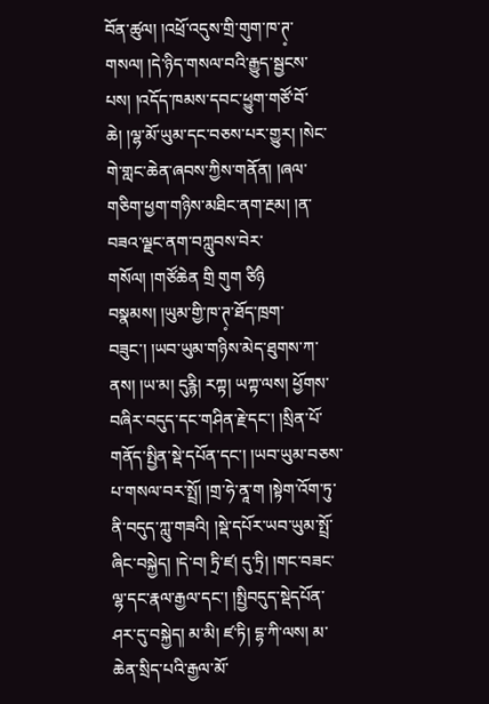བོན་ཚུལ། །འཕྲོ་འདུས་གྲི་གུག་ཁ་ཊ༷་གསལ། །དེ་ཉིད་གསལ་བའི་རྒྱུད་སྦྱངས་པས། །འདོད་ཁམས་དབང་ཕྱུག་གཙོ་བོ་ཆེ། །ལྷ་མོ་ཡུམ་དང་བཅས་པར་གྱུར། །སེང་གེ་གླང་ཆེན་ཞབས་ཀྱིས་གནོན། །ཞལ་གཅིག་ཕྱག་གཉིས་མཐིང་ནག་རྔམ། །ན་བཟའ་ལྗང་ནག་བཀླུབས་བེར་གསོལ། །གཙོཆེན གྲི གུག ཙིཉི བསྣམས། །ཡུམ་གྱི་ཁ་ཊ༷་ཐོད་ཁྲག་བཟུང་། །ཡབ་ཡུམ་གཉིས་མེད་ཐུགས་ཀ་ནས། །ཡ་མ། དུརྙི། རཀྟ། ཡཀྟ་ལས། ཕྱོགས་བཞིར་བདུད་དང་གཤིན་རྗེ་དང་། །སྲིན་པོ་གནོད་སྤྱིན་སྡེ་དཔོན་དང་། །ཡབ་ཡུམ་བཅས་པ་གསལ་བར་སྤྲོ། །གྲ་ཧེ་ནཱ་ག །སྟེག་འོག་ཏུ་ནི་བདུད་ཀླུ་གཟའི། །སྡེ་དཔོར་ཡབ་ཡུམ་སྤྲོ་ཞིང་བསྐྱེད། །དེ་བ། ཏྲི་ཛ། དུ་ཏྲི། །གང་བཟང་ལྷ་དང་རྣལ་རྒྱལ་དང་། །སྤྱིབདུད་སྡེདཔོན་ཤར་དུ་བསྐྱེད། མ་མི། ཛ་ཏི། དྷ་ཀི་ལས། མ་ཆེན་སྲིད་པའི་རྒྱལ་མོ་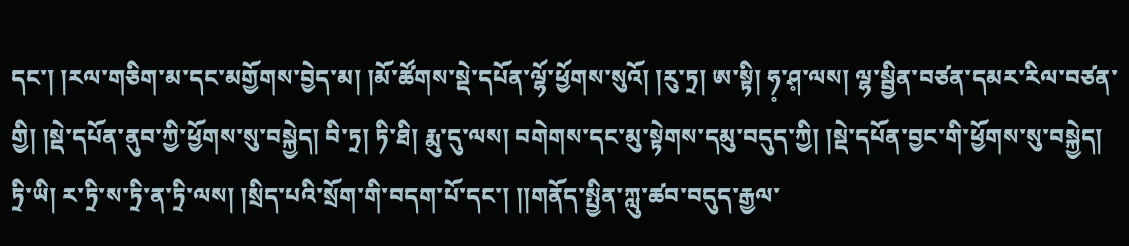དང་། །རལ་གཅིག་མ་དང་མགྱོགས་བྱེད་མ། །མོ་ཚོགས་སྡེ་དཔོན་ལྷོ་ཕྱོགས་སུའོ། །རུ་ཏྲ། ཨ་སྟི། ཧ༷་ཤ༷་ལས། ལྷ་སྦྱིན་བཙན་དམར་རིལ་བཙན་གྱི། །སྡེ་དཔོན་ནུབ་ཀྱི་ཕྱོགས་སུ་བསྐྱེད། བི་ཏྲ། ཏི་ཐི། རྨུ་དུ་ལས། བགེགས་དང་མུ་སྟེགས་དམུ་བདུད་ཀྱི། །སྡེ་དཔོན་བྱང་གི་ཕྱོགས་སུ་བསྐྱེད། ཏྲི་ཡི། ར་ཏྲི་ས་ཏྲི་ན་ཏྲི་ལས། །སྲིད་པའི་སྲོག་གི་བདག་པོ་དང་། །།གནོད་སྤྱིན་ཀླུ་ཚབ་བདུད་རྒྱལ་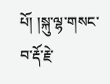པོ། །སྐུ་ལྷ་གསང་བ་རྡོ་རྗེ་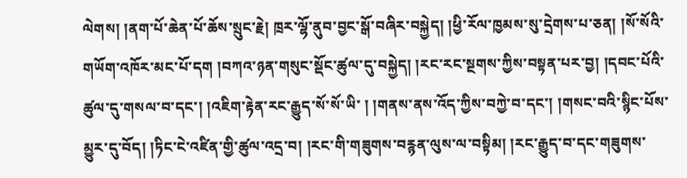ལེགས། །ནག་པོ་ཆེན་པོ་ཆོས་སྲུང་རྗེ། ཁྲར་ལྷོ་ནུབ་བྱང་སྒོ་བཞིར་བསྐྱེད། །ཕྱི་རོལ་ཁྱམས་སུ་དྲེགས་པ་ཅན། །སོ་སོའི་གཡོག་འཁོར་མང་པོ་དག །བཀའ་ཉན་གསུང་སྡོང་ཚུལ་དུ་བསྐྱེད། །རང་རང་སྔགས་ཀྱིས་བསྟན་པར་བྱ། །དབང་པོའི་ཚུལ་དུ་གསལ་བ་དང་། །འཇིག་རྟེན་རང་རྒྱུད་སོ་སོ་ཡི་ ། །གནས་ནས་འོད་ཀྱིས་བཀྱེ་བ་དང་། །གསང་བའི་སྙིང་པོས་མྱུར་དུ་བོད། །ཏིང་ངེ་འཛིན་གྱི་ཚུལ་འདྲ་བ། །རང་གི་གཟུགས་བརྙན་ལུས་ལ་བསྟིམ། །རང་རྒྱུད་བ་དང་གཟུགས་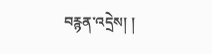བརྙན་འདྲེས། །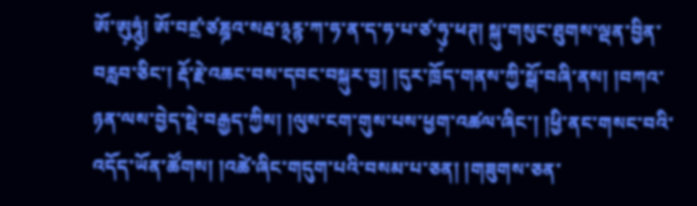ཨོ་ཨུ༷ཧཱུཾ༷། ཨོ་བཛྲ་ཙཎྜའ་སརྦ་྅རྙ་ཀ་ཧ་ན་ད་ཧ་པ་ཙ་ཧུ༷་ཕཊ། སྐུ་གསུང་ཐུགས་ལྡན་བྱིན་བརླབ་ཅིང་། རྡོ་རྗེ་འཆང་བས་དབང་བསྐུར་བྱ། །དུར་ཁྲོད་གནས་ཀྱི་སྒོ་བཞི་ནས། །བཀའ་ཉན་ལས་བྱེད་སྡེ་བརྒྱད་ཀྱིས། །ལུས་ངག་གུས་པས་ཕྱག་འཚལ་ཞིང་། །ཕྱི་ནང་གསང་བའི་འདོད་ཡོན་ཚོགས། །འཚེ་ཞིང་གདུག་པའི་བསམ་པ་ཅན། །གཟུགས་ཅན་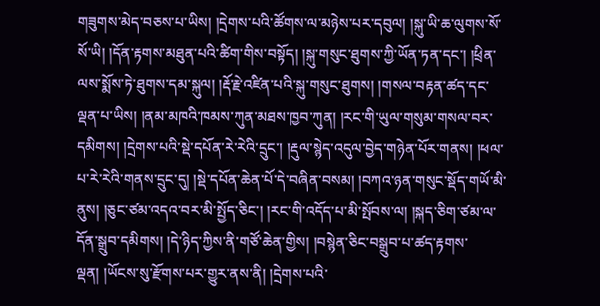གཟུགས་མེད་བཅས་པ་ཡིས། །དྲེགས་པའི་ཚོགས་ལ་མཉེས་པར་དབུལ། །སྐུ་ཡི་ཆ་ལུགས་སོ་སོ་ཡི། །དོན་རྟགས་མཐུན་པའི་ཚིག་གིས་བསྟོད། །སྐུ་གསུང་ཐུགས་ཀྱི་ཡོན་ཏན་དང་། །ཕྲིན་ལས་སྨོས་ཏེ་ཐུགས་དམ་སྐུལ། །རྡོ་རྗེ་འཛིན་པའི་སྐུ་གསུང་ཐུགས། །གསལ་བརྟན་ཚད་དང་ལྡན་པ་ཡིས། །ནམ་མཁའི་ཁམས་ཀུན་མཐས་ཁྱབ་ཀུན། །རང་གི་ཡུལ་གསུམ་གསལ་བར་དམིགས། །དྲེགས་པའི་སྡེ་དཔོན་རེ་རེའི་དྲུང་། །རྡུལ་སྙེད་འདུལ་བྱེད་གཉེན་པོར་གནས། །ཕལ་པ་རེ་རེའི་གནས་དྲུང་དུ། །སྡེ་དཔོན་ཆེན་པོ་དེ་བཞིན་བསམ། །བཀའ་ཉན་གསུང་སྡོད་གཡོ་མི་ནུས། །ཅུང་ཙམ་འདའ་བར་མི་སྤྱོད་ཅིང་། །རང་གི་འདོད་པ་མི་སྤོབས་ལ། །སྐད་ཅིག་ཙམ་ལ་དོན་སྒྲུབ་དམིགས། །དེ་ཉིད་ཀྱིས་ནི་གཙོ་ཆེན་གྱིས། །བསྙེན་ཅིང་བསྒྲུབ་པ་ཚད་རྟགས་ལྡན། །ཡོངས་སུ་རྫོགས་པར་གྱུར་ནས་ནི། །དྲེགས་པའི་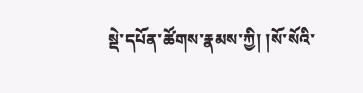སྡེ་དཔོན་ཚོགས་རྣམས་ཀྱི། །སོ་སོའི་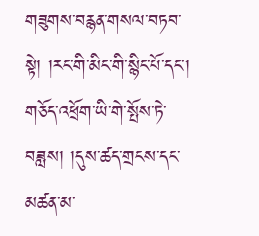གཟུགས་བརྙན་གསལ་བཏབ་སྟེ། །རང་གི་མིང་གི་སྙིང་པོ་དང་། གཅོད་འཕྲོག་ཡི་གེ་སྤོས་ཏེ་བཟླས། །དུས་ཚད་གྲངས་དང་མཚན་མ་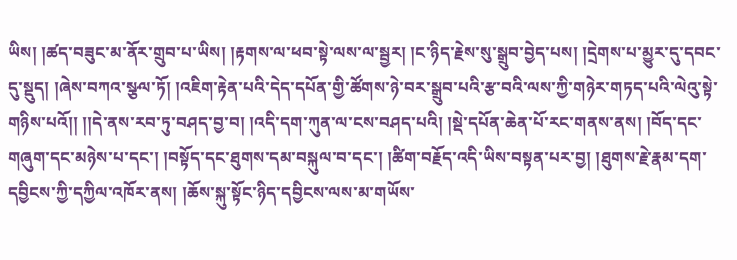ཡིས། །ཚད་བཟུང་མ་ནོར་གྲུབ་པ་ཡིས། །རྟགས་ལ་ཕབ་སྟེ་ལས་ལ་སྦྱར། །ང་ཉིད་རྗེས་སུ་སྒྲུབ་བྱེད་པས། །དྲེགས་པ་མྱུར་དུ་དབང་དུ་སྡུད། །ཞེས་བཀའ་སྩལ་ཏོ། །འཇིག་རྟེན་པའི་དེད་དཔོན་གྱི་ཚོགས་ཉེ་བར་སྒྲུབ་པའི་རྩ་བའི་ལས་ཀྱི་གཉེར་གཏད་པའི་ལེའུ་སྟེ་གཉིས་པའོ།། །།དེ་ནས་རབ་ཏུ་བཤད་བྱ་བ། །འདི་དག་ཀུན་ལ་ངས་བཤད་པའི། །སྡེ་དཔོན་ཆེན་པོ་རང་གནས་ནས། །བོད་དང་གཞུག་དང་མཉེས་པ་དང་། །བསྟོད་དང་ཐུགས་དམ་བསྐུལ་བ་དང་། །ཚིག་བརྗོད་འདི་ཡིས་བསྟན་པར་བྱ། །ཐུགས་རྗེ་རྣམ་དག་དབྱིངས་ཀྱི་དཀྱིལ་འཁོར་ནས། །ཆོས་སྐུ་སྟོང་ཉིད་དབྱིངས་ལས་མ་གཡོས་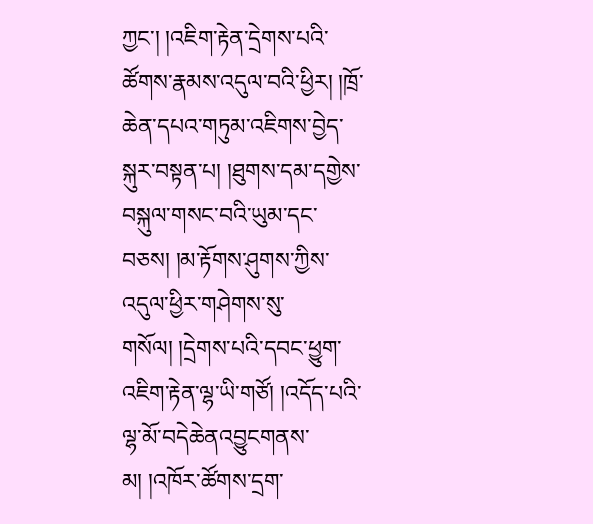ཀྱང་། །འཇིག་རྟེན་དྲེགས་པའི་ཚོགས་རྣམས་འདུལ་བའི་ཕྱིར། །ཁྲོ་ཆེན་དཔའ་གཏུམ་འཇིགས་བྱེད་སྐུར་བསྟན་པ། །ཐུགས་དམ་དགྱེས་བསྐུལ་གསང་བའི་ཡུམ་དང་བཅས། །མ་རྟོགས་ཤུགས་ཀྱིས་འདུལ་ཕྱིར་གཤེགས་སུ་གསོལ། །དྲེགས་པའི་དབང་ཕྱུག་འཇིག་རྟེན་ལྷ་ཡི་གཙོ། །འདོད་པའི་ལྷ་མོ་བདེཆེནའབྱུངགནས་མ། །འཁོར་ཚོགས་དྲག་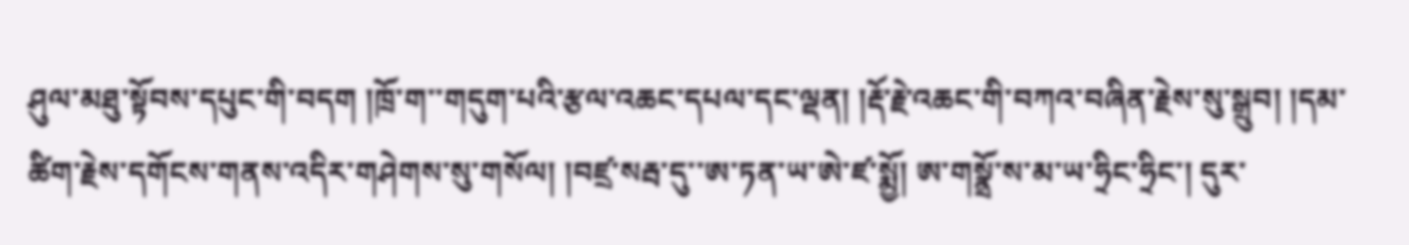ཤུལ་མཐུ་སྟོབས་དཔུང་གི་བདག །ཁྲོ་ག་་གདུག་པའི་རྩལ་འཆང་དཔལ་དང་ལྡན། །རྡོ་རྗེ་འཆང་གི་བཀའ་བཞིན་རྗེས་སུ་སྒྲུབ། །དམ་ཚིག་རྗེས་དགོངས་གནས་འདིར་གཤེགས་སུ་གསོལ། །བཛྲ་སརྦ་དུ་་ཨ་ཏན་ཡ་ཨེ་ཛ་སྨྱོ། ཨ་གསྣྲོ་ས་མ་ཡ་ཧྲིང་ཧྲིང་། དུར་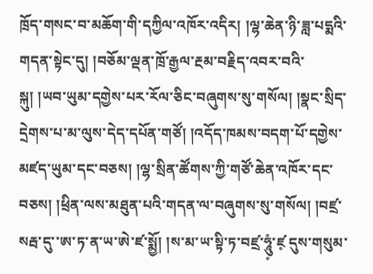ཁྲོད་གསང་བ་མཆོག་གི་དཀྱིལ་འཁོར་འདིར། །ལྷ་ཆེན་ཉི་ཟླ་པདྨའི་གདན་སྟེང་དུ། །བཅོམ་ལྡན་ཁྲོ་རྒྱལ་རྔམ་བརྗིད་འབར་བའི་སྐུ། །ཡབ་ཡུམ་དགྱེས་པར་རོལ་ཅིང་བཞུགས་སུ་གསོལ། །སྣང་སྲིད་དྲེགས་པ་མ་ལུས་དེད་དཔོན་གཙོ། །འདོད་ཁམས་བདག་པོ་དགྱེས་མཛད་ཡུམ་དང་བཅས། །ལྷ་སྲིན་ཚོགས་ཀྱི་གཙོ་ཆེན་འཁོར་དང་བཅས། །ཕྲིན་ལས་མཐུན་པའི་གདན་ལ་བཞུགས་སུ་གསོལ། །བཛྲ་སརྦ་དུ་་ཨ་ཏ་ན་ཡ་ཨེ་ཛ་སྨྱོ། །ས་མ་ཡ་སྟི་ཏ་བཛྲ་ཧཱུཾ༷་ཛ༷ དུས་གསུམ་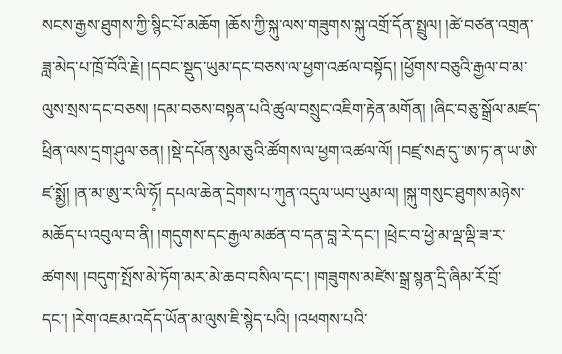སངས་རྒྱས་ཐུགས་ཀྱི་སྙིང་པོ་མཆོག །ཆོས་ཀྱི་སྐུ་ལས་གཟུགས་སྐུ་འགྲོ་དོན་སྤྲུལ། །ཚེ་བཙན་འགྲན་ཟླ་མེད་པ་ཁྲོ་བོའི་རྗེ། །དབང་སྡུད་ཡུམ་དང་བཅས་ལ་ཕྱག་འཚལ་བསྟོད། །ཕྱོགས་བཅུའི་རྒྱལ་བ་མ་ལུས་སྲས་དང་བཅས། །དམ་བཅས་བསྟན་པའི་ཚུལ་བསྲུང་འཇིག་རྟེན་མགོན། །ཞིང་བཅུ་སྒྲོལ་མཛད་ཕྲིན་ལས་དྲག་ཤུལ་ཅན། །སྡེ་དཔོན་སུམ་ཅུའི་ཚོགས་ལ་ཕྱག་འཚལ་ལོ། །བཛྲ་སརྦ་དུ་་ཨ་ཏ་ན་ཡ་ཨེ་ཛ་སྨྱོ། །ན་མ་ཨུ་ར་ལི་ཧོ༷། དཔལ་ཆེན་དྲེགས་པ་ཀུན་འདུལ་ཡབ་ཡུམ་ལ། །སྐུ་གསུང་ཐུགས་མཉེས་མཆོད་པ་འབུལ་བ་ནི། །གདུགས་དང་རྒྱལ་མཚན་བ་དན་བླ་རེ་དང་། །ཕྲེང་བ་ཕྱེ་མ་ལྡ་ལྡི་ཟ་ར་ཚགས། །བདུག་སྤོས་མེ་ཏོག་མར་མེ་ཆབ་བསིལ་དང་། །གཟུགས་མཛེས་སྒྲ་སྙན་དྲི་ཞིམ་རོ་བྲོ་དང་། །རེག་འཇམ་འདོད་ཡོན་མ་ལུས་ཇི་སྙེད་པའི། །འཕགས་པའི་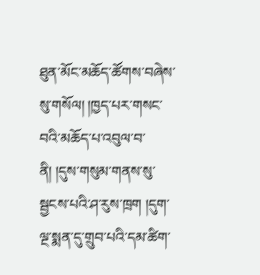ཐུན་མོང་མཆོད་ཚོགས་བཞེས་སུ་གསོལ། །ཁྱད་པར་གསང་བའི་མཆོད་པ་འབུལ་བ་ནི། །དུས་གསུམ་གནས་སུ་སྦྱངས་པའི་ཤ་རུས་ཁྲག །དུག་ལྔ་སྨན་དུ་གྲུབ་པའི་དམ་ཚིག་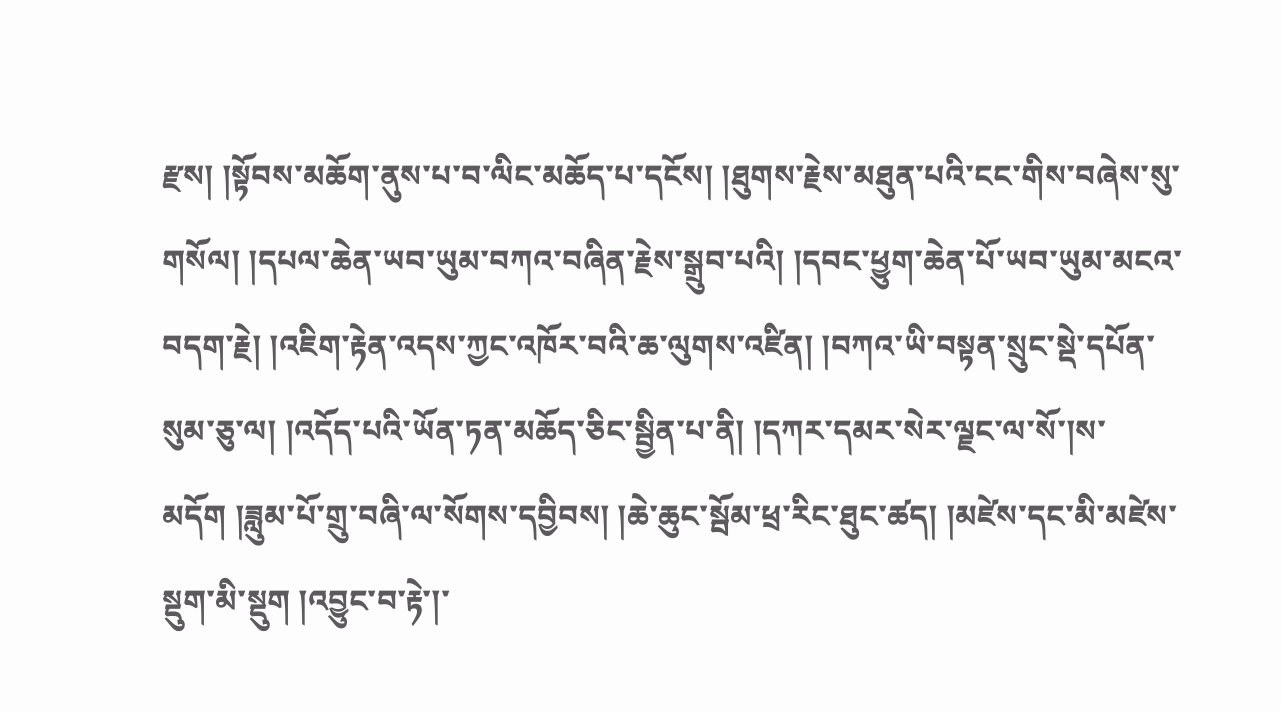རྫས། །སྟོབས་མཆོག་ནུས་པ་བ་ལིང་མཆོད་པ་དངོས། །ཐུགས་རྗེས་མཐུན་པའི་ངང་གིས་བཞེས་སུ་གསོལ། །དཔལ་ཆེན་ཡབ་ཡུམ་བཀའ་བཞིན་རྗེས་སྒྲུབ་པའི། །དབང་ཕྱུག་ཆེན་པོ་ཡབ་ཡུམ་མངའ་བདག་རྗེ། །འཇིག་རྟེན་འདས་ཀྱང་འཁོར་བའི་ཆ་ལུགས་འཛིན། །བཀའ་ཡི་བསྟན་སྲུང་སྡེ་དཔོན་སུམ་ཅུ་ལ། །འདོད་པའི་ཡོན་ཏན་མཆོད་ཅིང་སྦྱིན་པ་ནི། །དཀར་དམར་སེར་ལྗང་ལ་སོ་།ས་མདོག །ཟླུམ་པོ་གྲུ་བཞི་ལ་སོགས་དབྱིབས། །ཆེ་ཆུང་སྦོམ་ཕྲ་རིང་ཐུང་ཚད། །མཛེས་དང་མི་མཛེས་སྡུག་མི་སྡུག །འབྱུང་བ་རྟེ་།་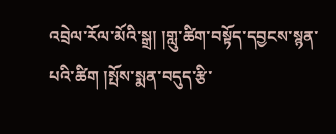འབྲེལ་རོལ་མོའི་སྒྲ། །གླུ་ཚིག་བསྟོད་དབྱངས་སྙན་པའི་ཚིག །སྤོས་སྨན་བདུད་རྩི་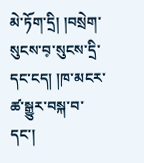མེ་ཏོག་དྲི། །བསྲེག་སུངས་བ༷་སུངས་དྲི་དང་ངད། །ཁ་མངར་ཚ་སྒྱུར་བསྐ་བ་དང་།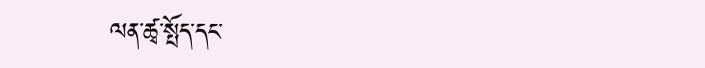ལན་ཚྭ་སྤོད་དང་